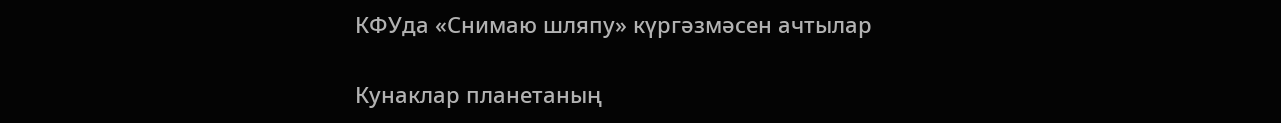КФУда «Снимаю шляпу» күргәзмәсен ачтылар

Кунаклар планетаның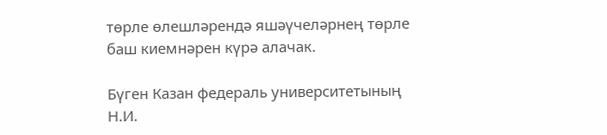төрле өлешләрендә яшәүчеләрнең төрле баш киемнәрен күрә алачак.

Бүген Казан федераль университетының Н.И.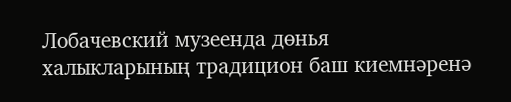Лобачевский музеенда дөнья халыкларының традицион баш киемнәренә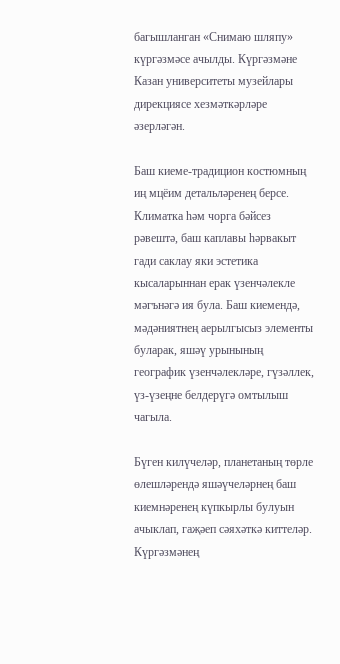багышланган «Снимаю шляпу» күргәзмәсе ачылды. Күргәзмәне Казан университеты музейлары дирекциясе хезмәткәрләре әзерләгән.

Баш киеме-традицион костюмның иң мцёим детальләренең берсе. Климатка һәм чорга бәйсез рәвештә, баш каплавы һәрвакыт гади саклау яки эстетика кысаларыннан ерак үзенчәлекле мәгънәгә ия була. Баш киемендә, мәдәниятнең аерылгысыз элементы буларак, яшәү урынының географик үзенчәлекләре, гүзәллек, үз-үзеңне белдерүгә омтылыш чагыла.

Бүген килүчеләр, планетаның төрле өлешләрендә яшәүчеләрнең баш киемнәренең күпкырлы булуын ачыклап, гаҗәеп сәяхәткә киттеләр. Күргәзмәнең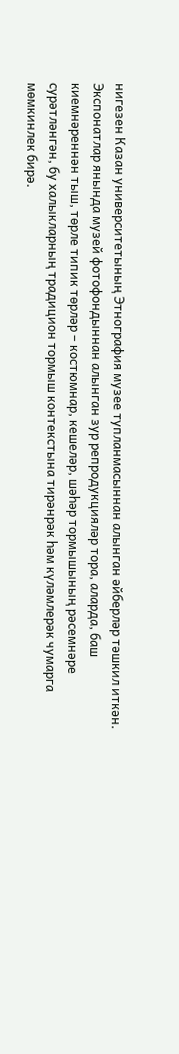нигезен Казан университетының Этнография музее тупланмасыннан алынган әйберләр тәшкил иткән. Экспонатлар янында музей фотофондыннан алынган зур репродукцияләр тора, аларда, баш киемнәреннән тыш, төрле типик төрләр – костюмнар, кешеләр, шәһәр тормышының рәсемнәре сурәтләнгән, бу халыкларның традицион тормыш контекстына тирәнрәк һәм күләмлерәк чумарга мөмкинлек бирә.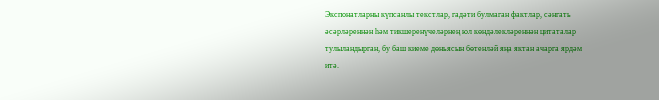Экспонатларны күпсанлы текстлар, гадәти булмаган фактлар, сәнгать әсәрләреннән һәм тикшеренүчеләрнең юл көндәлекләреннән цитаталар тулыландырган, бу баш киеме дөньясын бөтенләй яңа яктан ачарга ярдәм итә.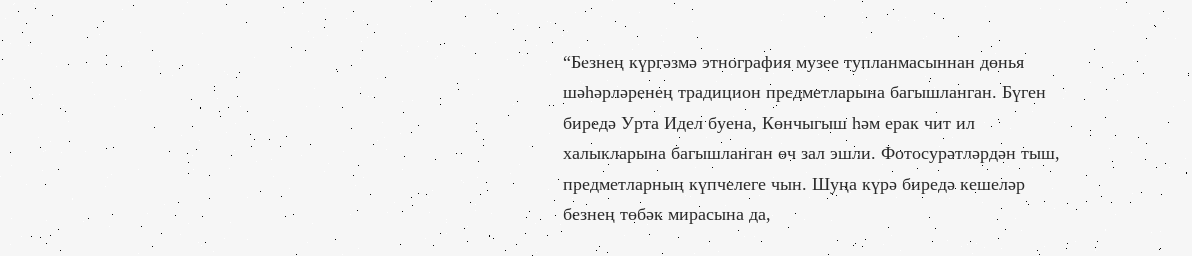“Безнең күргәзмә этнография музее тупланмасыннан дөнья шәһәрләренең традицион предметларына багышланган. Бүген биредә Урта Идел буена, Көнчыгыш һәм ерак чит ил халыкларына багышланган өч зал эшли. Фотосурәтләрдән тыш, предметларның күпчелеге чын. Шуңа күрә биредә кешеләр безнең төбәк мирасына да,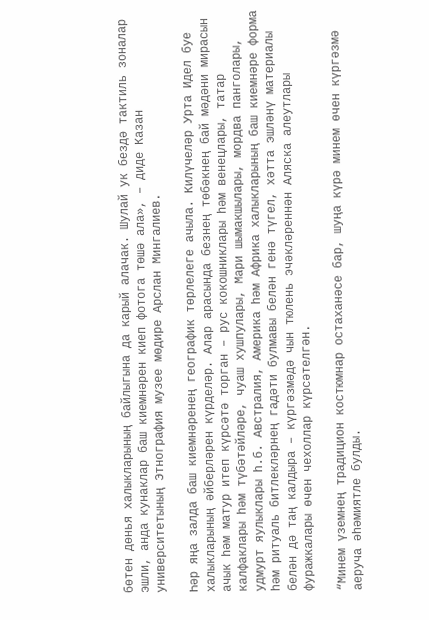бөтен дөнья халыкларының байлыгына да карый алачак. Шулай ук бездә тактиль зоналар эшли, анда кунаклар баш киемнәрен киеп фотога төшә ала», – диде Казан университетының Этнография музее мөдире Арслан Мингалиев.

Һәр яңа залда баш киемнәренең географик төрлелеге ачыла. Килүчеләр Урта Идел буе халыкларының әйберләрен күрделәр. Алар арасында безнең төбәкнең бай мәдәни мирасын ачык һәм матур итеп күрсәтә торган – рус кокошниклары һәм венецлары, татар калфаклары һәм түбәтәйләре, чуаш хушпулары, Мари шымакшылары, мордва панголары, удмурт яулыклары һ.б. Австралия, Америка һәм Африка халыкларының баш киемнәре форма һәм ритуаль битлекләрнең гадәти булмавы белән генә түгел, хәтта эшләнү материалы белән дә таң калдыра – күргәзмәдә чын тюлень эчәкләреннән Аляска алеутлары фуражкалары өчен чехоллар күрсәтелгән.

“Минем үземнең традицион костюмнар остаханәсе бар, шуңа күрә минем өчен күргәзмә аеруча әһәмиятле булды.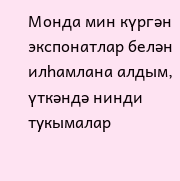Монда мин күргән экспонатлар белән илһамлана алдым, үткәндә нинди тукымалар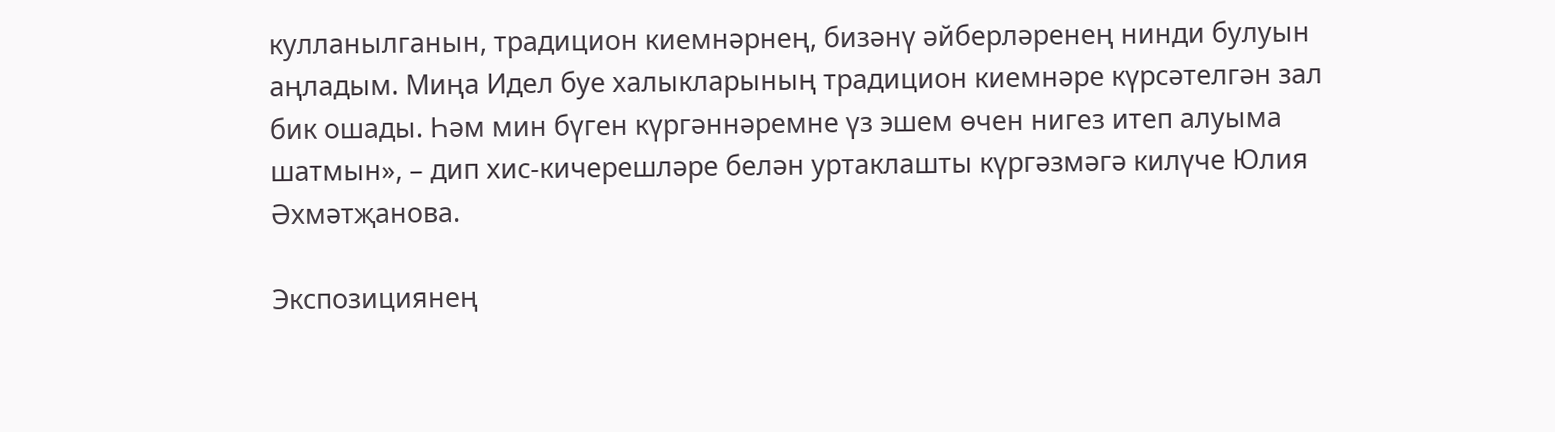кулланылганын, традицион киемнәрнең, бизәнү әйберләренең нинди булуын аңладым. Миңа Идел буе халыкларының традицион киемнәре күрсәтелгән зал бик ошады. Һәм мин бүген күргәннәремне үз эшем өчен нигез итеп алуыма шатмын», – дип хис-кичерешләре белән уртаклашты күргәзмәгә килүче Юлия Әхмәтҗанова.

Экспозициянең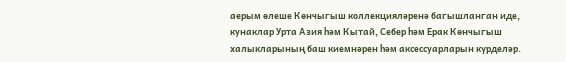аерым өлеше Көнчыгыш коллекцияләренә багышланган иде, кунаклар Урта Азия һәм Кытай, Себер һәм Ерак Көнчыгыш халыкларының баш киемнәрен һәм аксессуарларын күрделәр.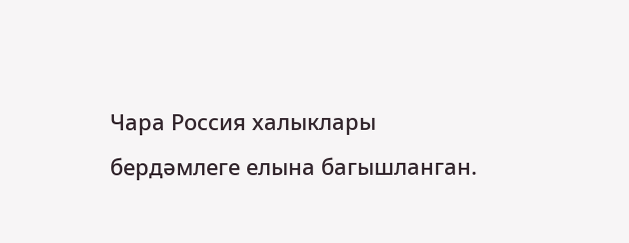Чара Россия халыклары бердәмлеге елына багышланган.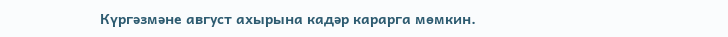Күргәзмәне август ахырына кадәр карарга мөмкин.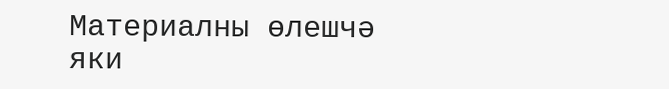Материалны өлешчә яки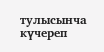тулысынча күчереп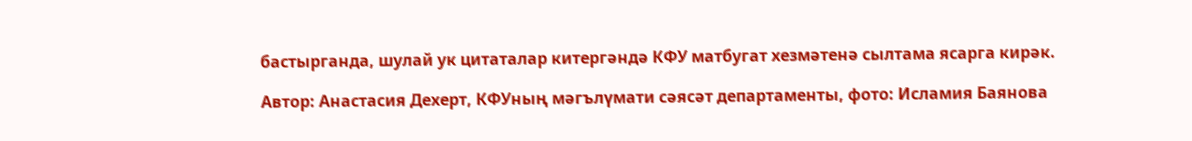бастырганда, шулай ук цитаталар китергәндә КФУ матбугат хезмәтенә сылтама ясарга кирәк.

Автор: Анастасия Дехерт, КФУның мәгълүмати сәясәт департаменты, фото: Исламия Баянова